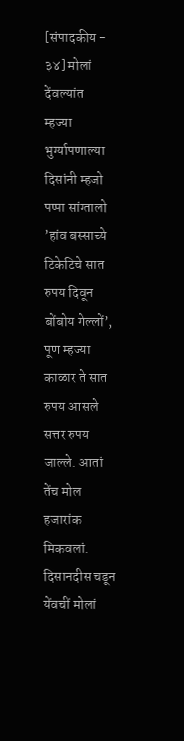[संपादकीय - ३४] मोलां देंवल्यांत
म्हज्या भुर्ग्यापणाल्या दिसांनी म्हजो पप्पा सांग्तालो ’हांव बस्साच्ये टिकेटिचे सात रुपय दिवून बोंबोय गेल्लों’, पूण म्हज्या काळार ते सात रुपय आसले सत्तर रुपय जाल्ले. आतां तेंच मोल हजारांक मिकवलां. दिसानदीस चडून येंवचीं मोलां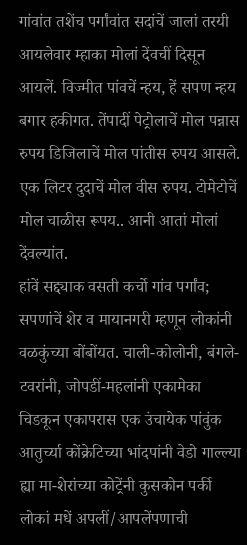गांवांत तशेंच पर्गांवांत सदांचें जालां तरयी आयलेवार म्हाका मोलां देंवचीं दिसून आयलें. विज्मीत पांवचें न्हय, हें सपण न्हय बगार हकीगत. तेंपादीं पेट्रोलाचें मोल पन्नास रुपय डिजिलाचें मोल पांतीस रुपय आसले. एक लिटर दुदाचें मोल वीस रुपय. टोमेटोचें मोल चाळीस रूपय.. आनी आतां मोलां देंवल्यांत.
हांवें सद्द्याक वसती कर्चो गांव पर्गांव; सपणांचें शेर व मायानगरी म्हणून लोकांनी वळकुंच्या बोंबोंयत. चाली-कोलोनी, बंगले-टवरांनी, जोपडीं-महलांनी एकामेका चिडकून एकापरास एक उंचायेक पांवुंक आतुर्च्या कोंक्रेटिच्या भांदपांनी वेडो गाल्ल्या ह्या मा-शेरांच्या कोट्रेंनी कुसकोन पर्की लोकां मधें अपलीं/आपलेंपणाची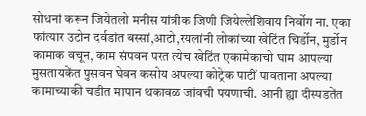सोधनां करून जियेतलो मनीस यांत्रीक जिणी जियेल्लेशिवाय निर्वोग ना. एका फांत्यार उटोन दर्वडांत बस्सां,आटो,रयलांनी लोकांच्या खेटिंत चिर्डोन, मुर्डोन कामाक वचून, काम संपवन परत त्येच खेटिंत एकामेकाचो घाम आपल्या मुसतायकेंत पुसवन घेवन कसोय अपल्या कोट्रेक पाटीं पावताना अपल्या कामाच्याकी चडीत मापान थकावळ जांवची पयणाची. आनी ह्या दीस्पडतेंत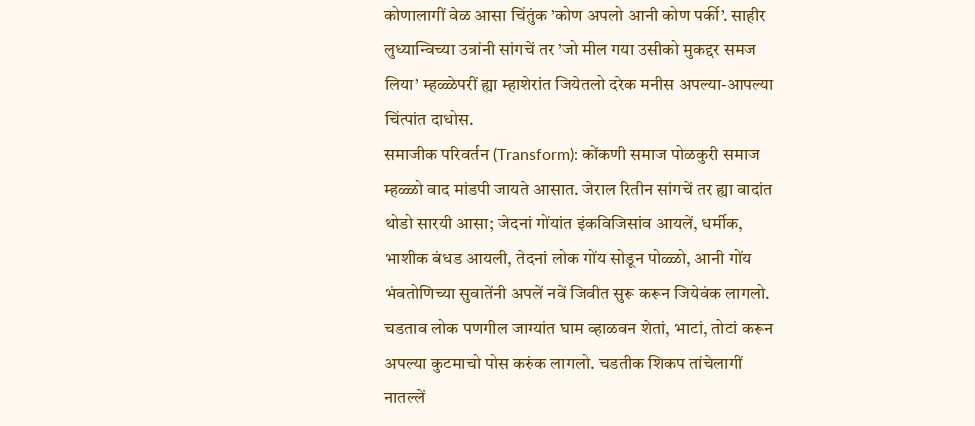कोणालागीं वेळ आसा चिंतुंक ’कोण अपलो आनी कोण पर्की’. साहीर लुध्यान्विच्या उत्रांनी सांगचें तर ’जो मील गया उसीको मुकद्दर समज लिया’ म्हळ्ळेपरीं ह्या म्हाशेरांत जियेतलो दरेक मनीस अपल्या-आपल्या चिंत्पांत दाधोस.
समाजीक परिवर्तन (Transform): कोंकणी समाज पोळकुरी समाज म्हळ्ळो वाद मांडपी जायते आसात. जेराल रितीन सांगचें तर ह्या वादांत थोडो सारयी आसा; जेदनां गोंयांत इंकविजिसांव आयलें, धर्मीक, भाशीक बंधड आयली, तेदनां लोक गोंय सोडून पोळ्ळो, आनी गोंय भंवतोणिच्या सुवातेंनी अपलें नवें जिवीत सुरू करून जियेवंक लागलो. चडताव लोक पणगील जाग्यांत घाम व्हाळवन शेतां, भाटां, तोटां करून अपल्या कुटमाचो पोस करुंक लागलो. चडतीक शिकप तांचेलागीं नातल्लें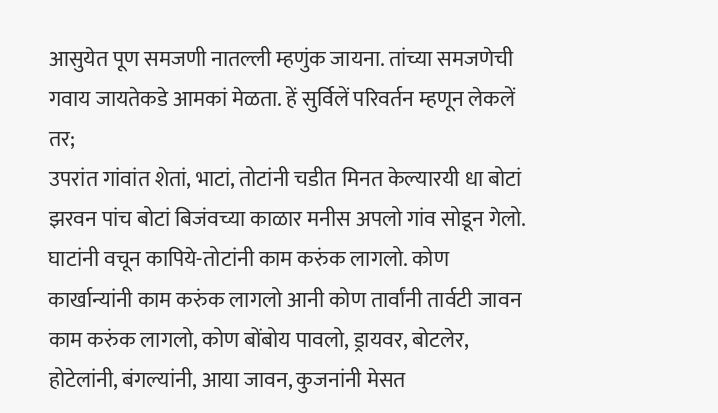आसुयेत पूण समजणी नातल्ली म्हणुंक जायना. तांच्या समजणेची गवाय जायतेकडे आमकां मेळता. हें सुर्विलें परिवर्तन म्हणून लेकलें तर;
उपरांत गांवांत शेतां, भाटां, तोटांनी चडीत मिनत केल्यारयी धा बोटां झरवन पांच बोटां बिजंवच्या काळार मनीस अपलो गांव सोडून गेलो. घाटांनी वचून कापिये-तोटांनी काम करुंक लागलो. कोण कार्खान्यांनी काम करुंक लागलो आनी कोण तार्वांनी तार्वटी जावन काम करुंक लागलो, कोण बोंबोय पावलो, ड्रायवर, बोटलेर, होटेलांनी, बंगल्यांनी, आया जावन, कुजनांनी मेसत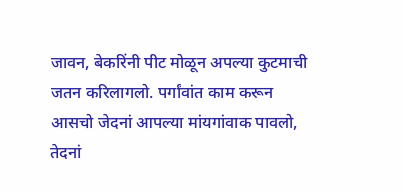जावन, बेकरिंनी पीट मोळून अपल्या कुटमाची जतन करिलागलो. पर्गांवांत काम करून आसचो जेदनां आपल्या मांयगांवाक पावलो, तेदनां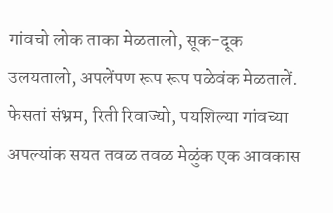गांवचो लोक ताका मेळतालो, सूक-दूक उलयतालो, अपलेंपण रूप रूप पळेवंक मेळतालें. फेसतां संभ्रम, रिती रिवाज्यो, पयशिल्या गांवच्या अपल्यांक सयत तवळ तवळ मेळुंक एक आवकास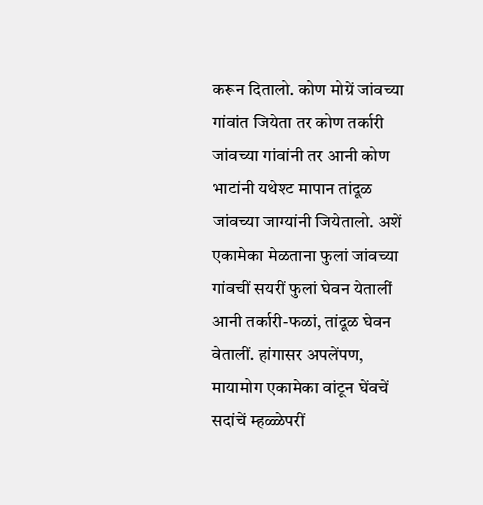करून दितालो. कोण मोग्रें जांवच्या गांवांत जियेता तर कोण तर्कारी जांवच्या गांवांनी तर आनी कोण भाटांनी यथेश्ट मापान तांदूळ जांवच्या जाग्यांनी जियेतालो. अशें एकामेका मेळताना फुलां जांवच्या गांवचीं सयरीं फुलां घेवन येतालीं आनी तर्कारी-फळां, तांदूळ घेवन वेतालीं. हांगासर अपलेंपण, मायामोग एकामेका वांटून घेंवचें सदांचें म्हळ्ळेपरीं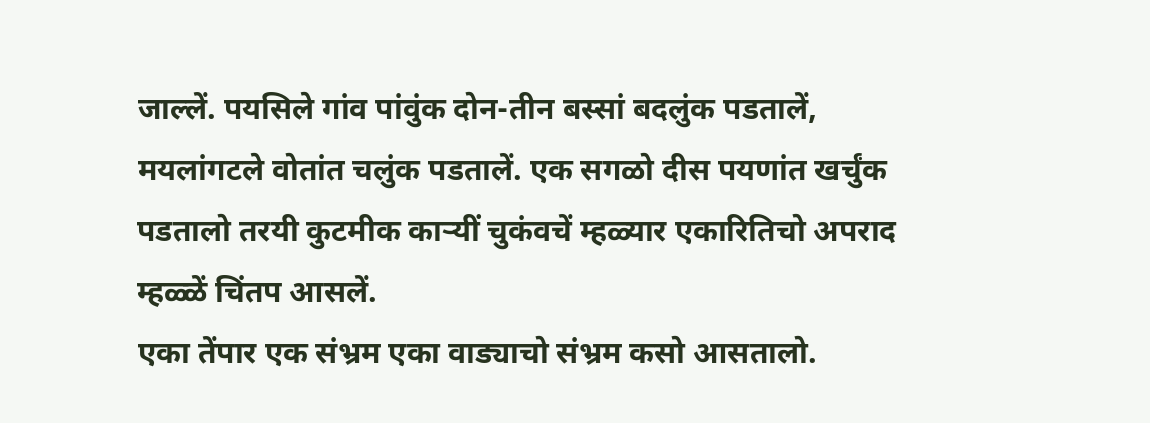जाल्लें. पयसिले गांव पांवुंक दोन-तीन बस्सां बदलुंक पडतालें, मयलांगटले वोतांत चलुंक पडतालें. एक सगळो दीस पयणांत खर्चुंक पडतालो तरयी कुटमीक काऱ्यीं चुकंवचें म्हळ्यार एकारितिचो अपराद म्हळ्ळें चिंतप आसलें.
एका तेंपार एक संभ्रम एका वाड्याचो संभ्रम कसो आसतालो.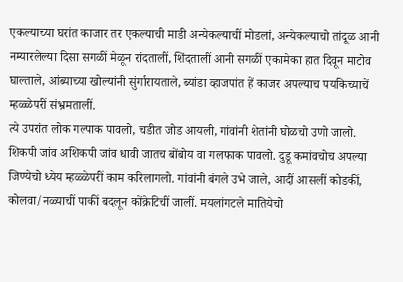एकल्याच्या घरांत काजार तर एकल्याची माडी अन्येकल्याचीं मोडलां, अन्येकल्याचो तांदूळ आनी नम्यारलेल्या दिसा सगळीं मेळून रांदतालीं, शिंदतालीं आनी सगळीं एकामेका हात दिवून माटोव घाल्ताले, आंब्याच्या खोल्यांनी सुंर्गारायताले, ब्यांडा व्हाजपांत हें काजर अपल्याच पयकिच्याचें म्हळ्ळेपरीं संभ्रमतालीं.
त्ये उपरांत लोक गल्पाक पावलो, चडीत जोड आयली, गांवांनी शेतांनी घोळचो उणो जालो. शिकपी जांव अशिकपी जांव धावी जातच बोंबोय वा गलफाक पावलो. दुडू कमांवचोच अपल्या जिण्येचो ध्येय म्हळ्ळेपरीं काम करिलागलो. गांवांनी बंगले उभे जाले, आदीं आसलीं कोडकीं, कोलवा/नळ्याचीं पाकीं बदलून कोंक्रेटिचीं जालीं. मयलांगटले मातियेचो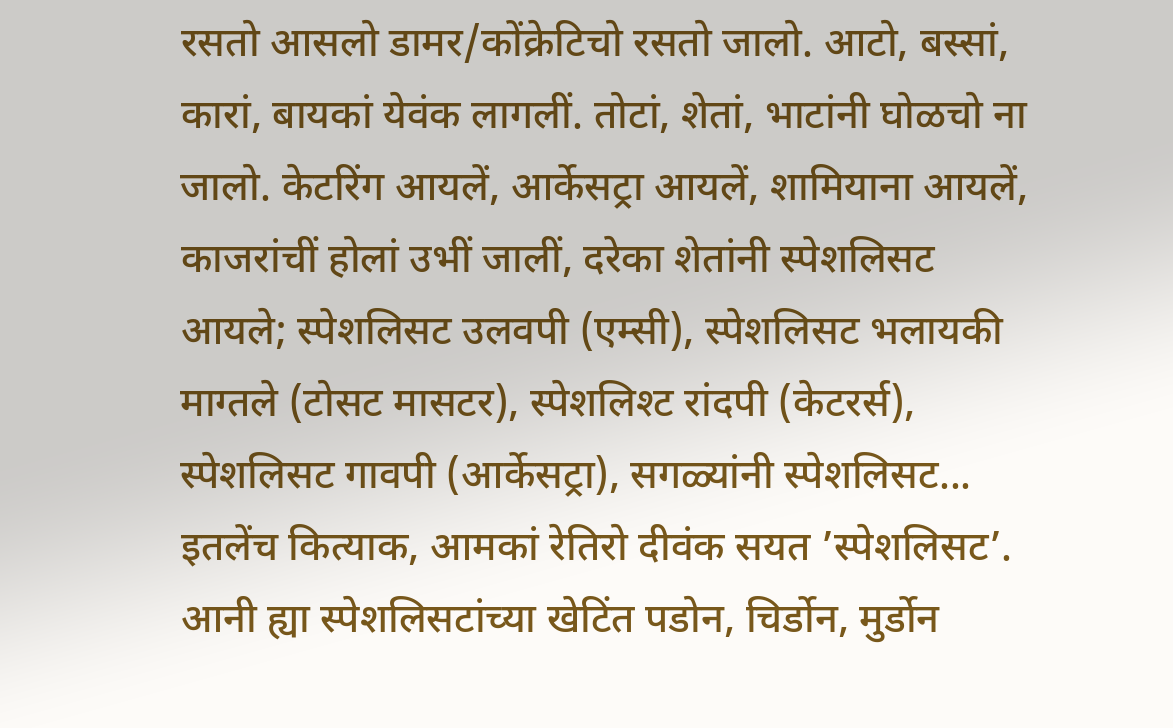रसतो आसलो डामर/कोंक्रेटिचो रसतो जालो. आटो, बस्सां, कारां, बायकां येवंक लागलीं. तोटां, शेतां, भाटांनी घोळचो ना जालो. केटरिंग आयलें, आर्केसट्रा आयलें, शामियाना आयलें, काजरांचीं होलां उभीं जालीं, दरेका शेतांनी स्पेशलिसट आयले; स्पेशलिसट उलवपी (एम्सी), स्पेशलिसट भलायकी माग्तले (टोसट मासटर), स्पेशलिश्ट रांदपी (केटरर्स), स्पेशलिसट गावपी (आर्केसट्रा), सगळ्यांनी स्पेशलिसट... इतलेंच कित्याक, आमकां रेतिरो दीवंक सयत ’स्पेशलिसट’. आनी ह्या स्पेशलिसटांच्या खेटिंत पडोन, चिर्डोन, मुर्डोन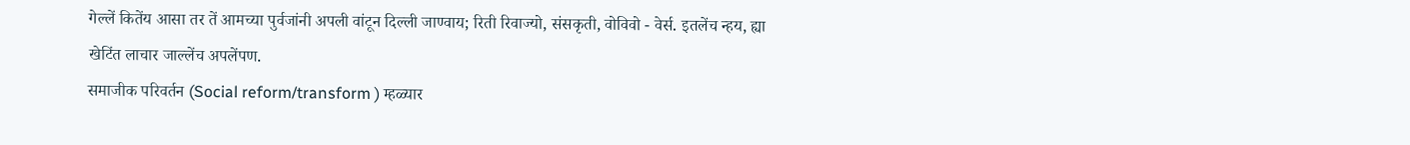गेल्लें कितेंय आसा तर तें आमच्या पुर्वजांनी अपली वांटून दिल्ली जाण्वाय; रिती रिवाज्यो, संसकृती, वोविवो - वेर्स. इतलेंच न्हय, ह्या खेटिंत लाचार जाल्लेंच अपलेंपण.
समाजीक परिवर्तन (Social reform/transform ) म्हळ्यार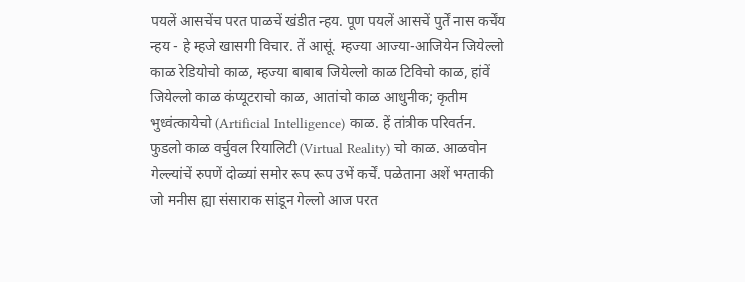पयलें आसचेंच परत पाळचें खंडीत न्हय. पूण पयलें आसचें पुर्तें नास कर्चेंय न्हय - हे म्हजे खासगी विचार. तें आसूं. म्हज्या आज्या-आजियेन जियेल्लो काळ रेडियोचो काळ, म्हज्या बाबाब जियेल्लो काळ टिविचो काळ, हांवें जियेल्लो काळ कंप्यूटराचो काळ, आतांचो काळ आधुनीक; कृतीम भुध्वंत्कायेचो (Artificial Intelligence) काळ. हें तांत्रीक परिवर्तन. फुडलो काळ वर्चुवल रियालिटी (Virtual Reality) चो काळ. आळवोन गेल्ल्यांचें रुपणें दोळ्यां समोर रूप रूप उभें कर्चें. पळेताना अशें भग्ताकी जो मनीस ह्या संसाराक सांडून गेल्लो आज परत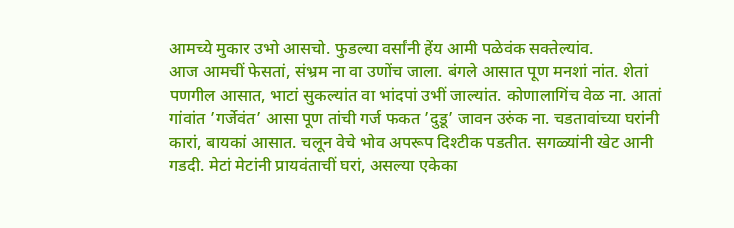आमच्ये मुकार उभो आसचो. फुडल्या वर्सांनी हेंय आमी पळेवंक सक्तेल्यांव.
आज आमचीं फेसतां, संभ्रम ना वा उणोंच जाला. बंगले आसात पूण मनशां नांत. शेतां पणगील आसात, भाटां सुकल्यांत वा भांदपां उभीं जाल्यांत. कोणालागिंच वेळ ना. आतां गांवांत ’गर्जेवंत’ आसा पूण तांची गर्ज फकत ’दुडू’ जावन उरुंक ना. चडतावांच्या घरांनी कारां, बायकां आसात. चलून वेचे भोव अपरूप दिश्टीक पडतीत. सगळ्यांनी खेट आनी गडदी. मेटां मेटांनी प्रायवंताचीं घरां, असल्या एकेका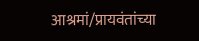आश्रमां/प्रायवंतांच्या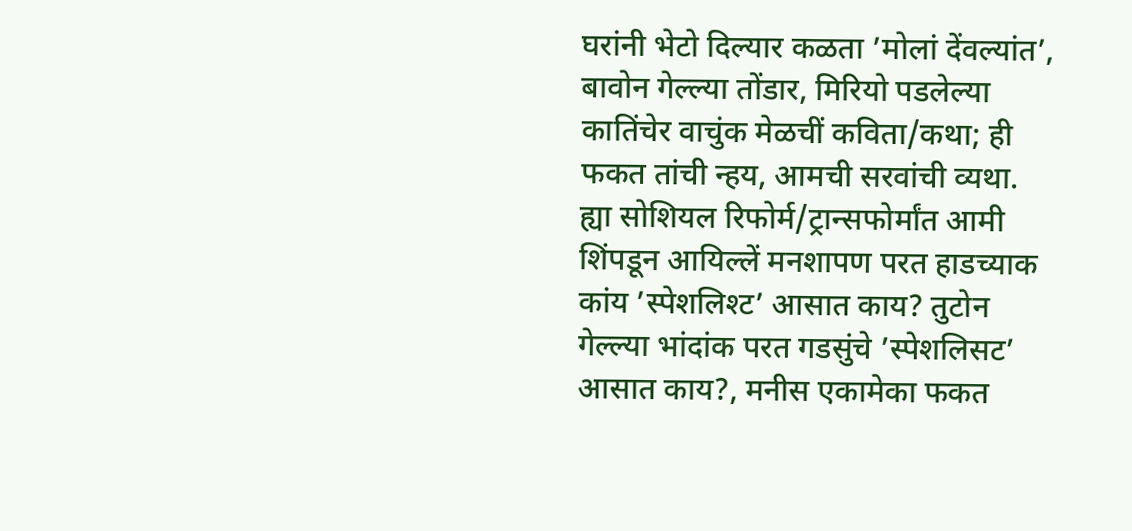घरांनी भेटो दिल्यार कळता ’मोलां देंवल्यांत’, बावोन गेल्ल्या तोंडार, मिरियो पडलेल्या कातिंचेर वाचुंक मेळचीं कविता/कथा; ही फकत तांची न्हय, आमची सरवांची व्यथा.
ह्या सोशियल रिफोर्म/ट्रान्सफोर्मांत आमी शिंपडून आयिल्लें मनशापण परत हाडच्याक कांय ’स्पेशलिश्ट’ आसात काय? तुटोन गेल्ल्या भांदांक परत गडसुंचे ’स्पेशलिसट’ आसात काय?, मनीस एकामेका फकत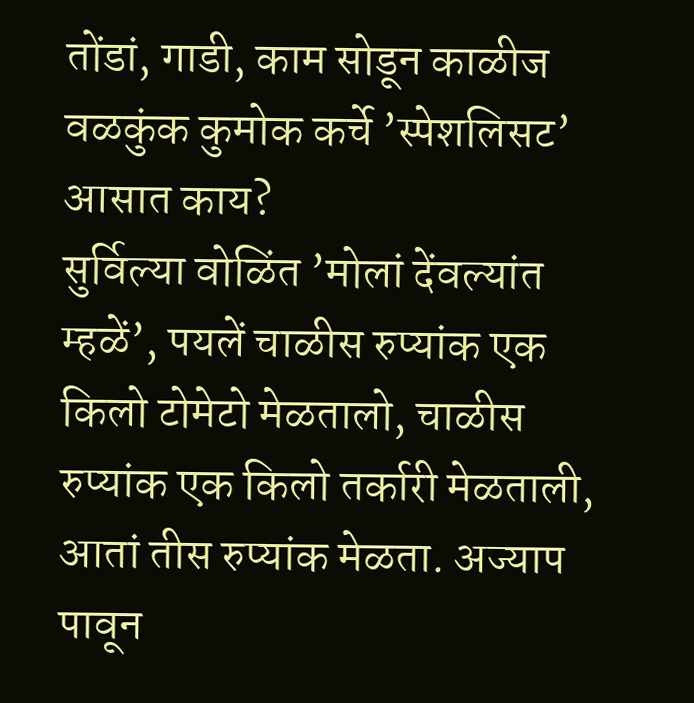तोंडां, गाडी, काम सोडून काळीज वळकुंक कुमोक कर्चे ’स्पेशलिसट’ आसात काय?
सुर्विल्या वोळिंत ’मोलां देंवल्यांत म्हळें’, पयलें चाळीस रुप्यांक एक किलो टोमेटो मेळतालो, चाळीस रुप्यांक एक किलो तर्कारी मेळताली, आतां तीस रुप्यांक मेळता. अज्याप पावून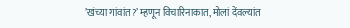’खंच्या गांवांत?’ म्हणून विचारिनाकात, मोलां देंवल्यांत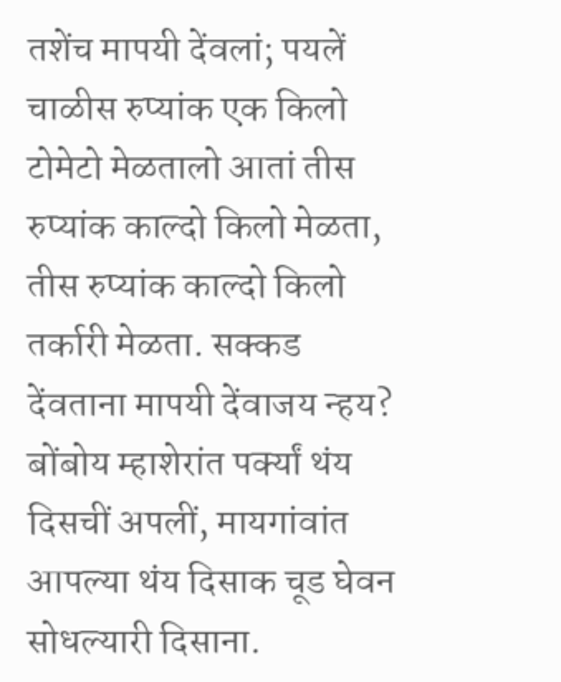तशेंच मापयी देंवलां; पयलें चाळीस रुप्यांक एक किलो टोमेटो मेळतालो आतां तीस रुप्यांक काल्दो किलो मेळता, तीस रुप्यांक काल्दो किलो तर्कारी मेळता. सक्कड देंवताना मापयी देंवाजय न्हय?
बोंबोय म्हाशेरांत पर्क्यां थंय दिसचीं अपलीं, मायगांवांत आपल्या थंय दिसाक चूड घेवन सोधल्यारी दिसाना.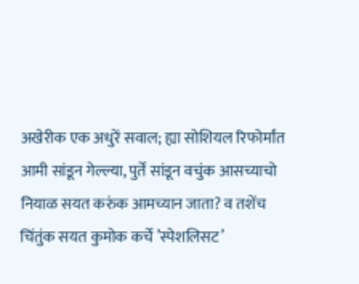अखेरीक एक अधुरें सवाल; ह्या सोशियल रिफोर्मांत आमी सांडून गेल्ल्या, पुर्तें सांडून वचुंक आसच्याचो नियाळ सयत करुंक आमच्यान जाता? व तशेंच चिंतुंक सयत कुमोक कर्चे ’स्पेशलिसट’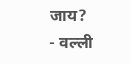जाय?
- वल्ली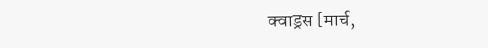क्वाड्रस [मार्च,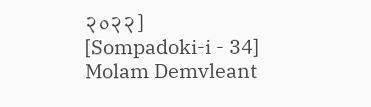२०२२]
[Sompadoki-i - 34] Molam Demvleant